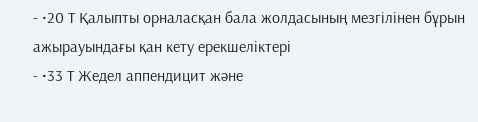- •20 Т Қалыпты орналасқан бала жолдасының мезгілінен бұрын ажырауындағы қан кету ерекшеліктері
- •33 Т Жедел аппендицит және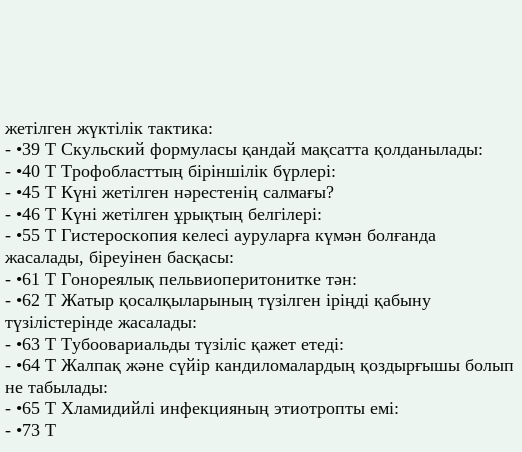жетілген жүктілік тактика:
- •39 Т Скульский формуласы қандай мақсатта қолданылады:
- •40 Т Трофобласттың біріншілік бүрлері:
- •45 Т Күні жетілген нәрестенің салмағы?
- •46 Т Күні жетілген ұрықтың белгілері:
- •55 Т Гистероскопия келесі ауруларға күмән болғанда жасалады, біреуінен басқасы:
- •61 Т Гонореялық пельвиоперитонитке тән:
- •62 Т Жатыр қосалқыларының түзілген іріңді қабыну түзілістерінде жасалады:
- •63 Т Тубоовариальды түзіліс қажет етеді:
- •64 Т Жалпақ және сүйір кандиломалардың қоздырғышы болып не табылады:
- •65 Т Хламидийлі инфекцияның этиотропты емі:
- •73 Т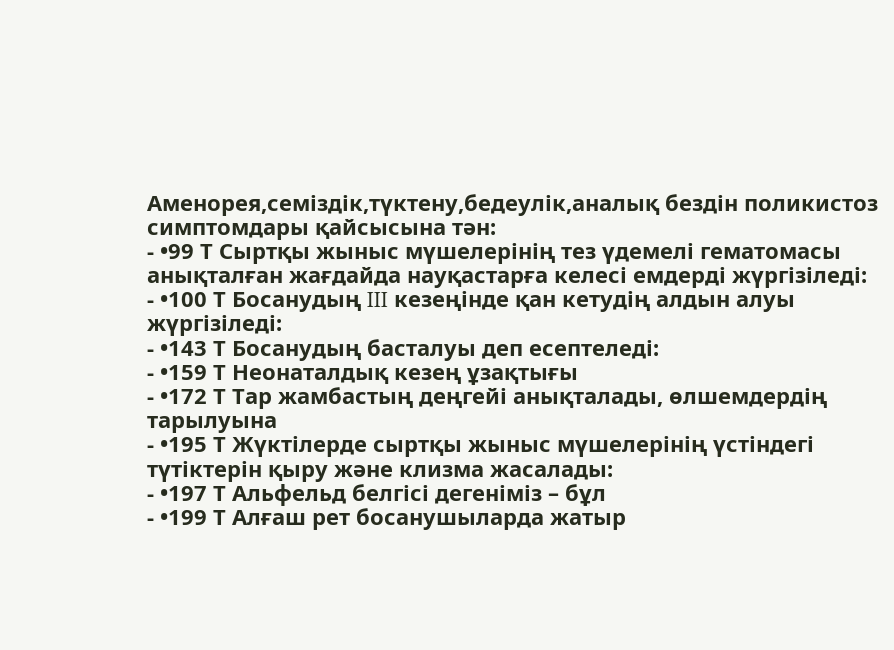Аменорея,семіздік,түктену,бедеулік,аналық бездін поликистоз симптомдары қайсысына тән:
- •99 Т Сыртқы жыныс мүшелерінің тез үдемелі гематомасы анықталған жағдайда науқастарға келесі емдерді жүргізіледі:
- •100 Т Босанудың III кезеңінде қан кетудің алдын алуы жүргізіледі:
- •143 Т Босанудың басталуы деп есептеледі:
- •159 Т Неонаталдық кезең ұзақтығы
- •172 Т Тар жамбастың деңгейі анықталады, өлшемдердің тарылуына
- •195 Т Жүктілерде сыртқы жыныс мүшелерінің үстіндегі түтіктерін қыру және клизма жасалады:
- •197 Т Альфельд белгісі дегеніміз – бұл
- •199 Т Алғаш рет босанушыларда жатыр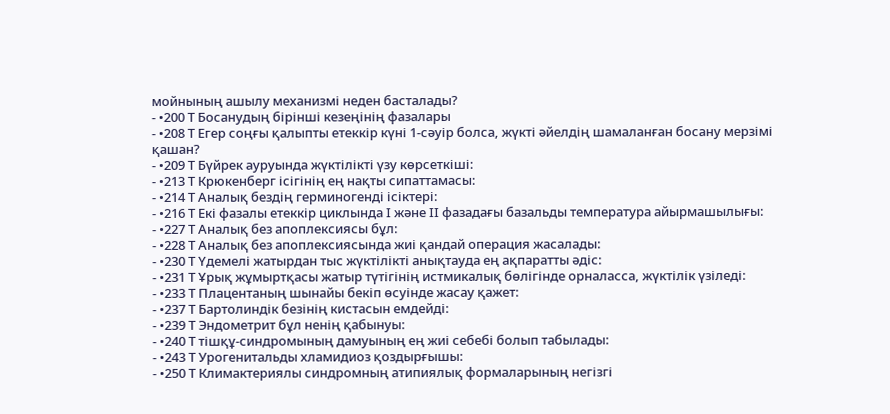мойнының ашылу механизмі неден басталады?
- •200 Т Босанудың бірінші кезеңінің фазалары
- •208 Т Егер соңғы қалыпты етеккір күні 1-сәуір болса, жүкті әйелдің шамаланған босану мерзімі қашан?
- •209 Т Бүйрек ауруында жүктілікті үзу көрсеткіші:
- •213 Т Крюкенберг ісігінің ең нақты сипаттамасы:
- •214 Т Аналық бездің герминогенді ісіктері:
- •216 Т Екі фазалы етеккір циклында I және II фазадағы базальды температура айырмашылығы:
- •227 Т Аналық без апоплексиясы бұл:
- •228 Т Аналық без апоплексиясында жиі қандай операция жасалады:
- •230 Т Үдемелі жатырдан тыс жүктілікті анықтауда ең ақпаратты әдіс:
- •231 Т Ұрық жұмыртқасы жатыр түтігінің истмикалық бөлігінде орналасса, жүктілік үзіледі:
- •233 Т Плацентаның шынайы бекіп өсуінде жасау қажет:
- •237 Т Бартолиндік безінің кистасын емдейді:
- •239 Т Эндометрит бұл ненің қабынуы:
- •240 Т тішқұ-синдромының дамуының ең жиі себебі болып табылады:
- •243 Т Урогенитальды хламидиоз қоздырғышы:
- •250 Т Климактериялы синдромның атипиялық формаларының негізгі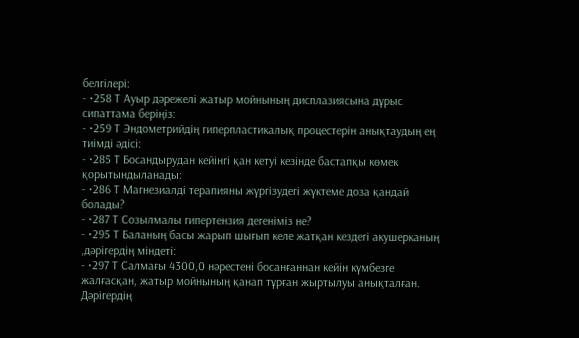белгілері:
- •258 Т Ауыр дәрежелі жатыр мойнының дисплазиясына дұрыс сипаттама беріңіз:
- •259 Т Эндометрийдің гиперпластикалық процестерін анықтаудың ең тиімді әдісі:
- •285 Т Босандырудан кейінгі қан кетуі кезінде бастапқы көмек қорытындыланады:
- •286 Т Магнезиалді терапияны жүргізудегі жүктеме доза қандай болады?
- •287 Т Созылмалы гипертензия дегеніміз не?
- •295 Т Баланың басы жарып шығып келе жатқан кездегі акушерканың ,дәрігердің міндеті:
- •297 Т Салмағы 4300,0 нәрестені босанғаннан кейін күмбезге жалғасқан, жатыр мойнының қанап тұрған жыртылуы анықталған. Дәрігердің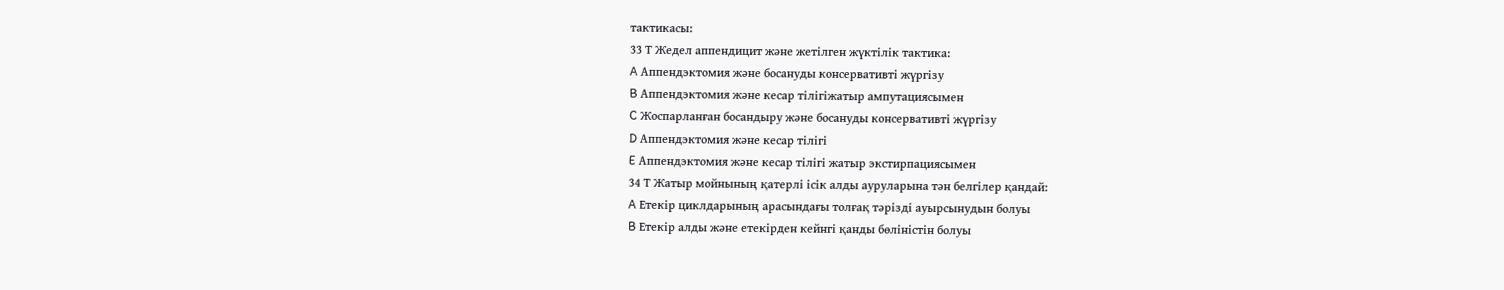тактикасы:
33 Т Жедел аппендицит және жетілген жүктілік тактика:
A Аппендэктомия және босануды консервативті жүргізу
B Аппендэктомия және кесар тілігіжатыр ампутациясымен
C Жоспарланған босандыру және босануды консервативті жүргізу
D Аппендэктомия және кесар тілігі
E Аппендэктомия және кесар тілігі жатыр экстирпациясымен
34 Т Жатыр мойнының қатерлі ісік алды ауруларына тән белгілер қандай:
A Етекір циклдарының арасындағы толғақ тәрізді ауырсынудын болуы
B Етекір алды және етекірден кейнгі қанды бөліністін болуы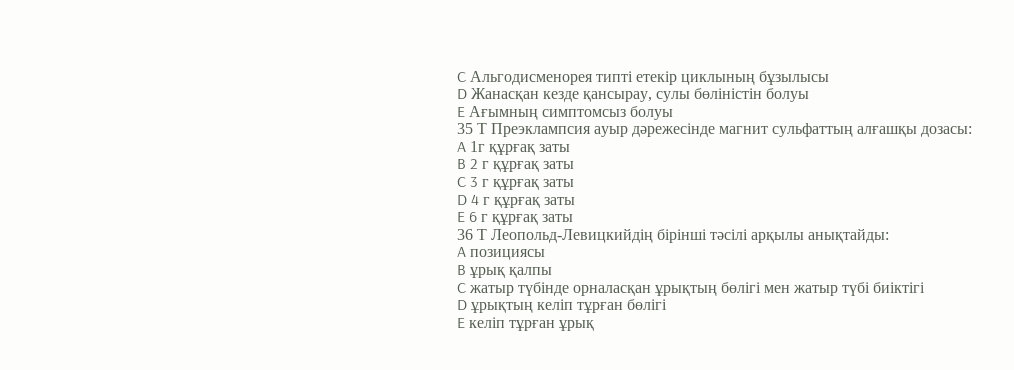C Альгодисменорея типті етекір циклының бұзылысы
D Жанасқан кезде қансырау, сулы бөліністін болуы
E Ағымның симптомсыз болуы
35 Т Преэклампсия ауыр дәрежесінде магнит сульфаттың алғашқы дозасы:
A 1г құрғақ заты
B 2 г құрғақ заты
C 3 г құрғақ заты
D 4 г құрғақ заты
E 6 г құрғақ заты
36 Т Леопольд-Левицкийдің бірінші тәсілі арқылы анықтайды:
A позициясы
B ұрық қалпы
C жатыр түбінде орналасқан ұрықтың бөлігі мен жатыр түбі биіктігі
D ұрықтың келіп тұрған бөлігі
E келіп тұрған ұрық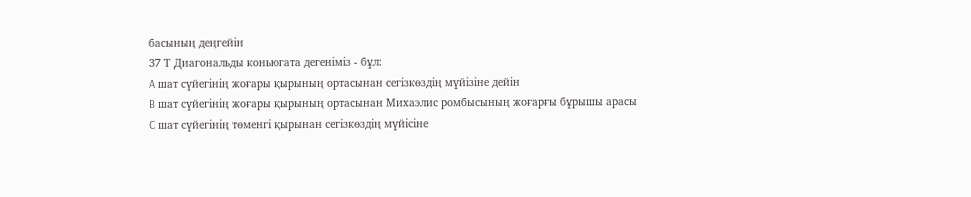басының деңгейін
37 Т Диагональды коньюгата дегеніміз - бұл:
A шат сүйегінің жоғары қырының ортасынан сегізкөздің мүйізіне дейін
B шат сүйегінің жоғары қырының ортасынан Михаэлис ромбысының жоғарғы бұрышы арасы
C шат сүйегінің төменгі қырынан сегізкөздің мүйісіне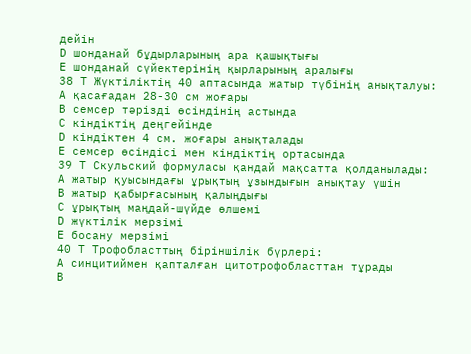дейін
D шонданай бұдырларының ара қашықтығы
E шонданай сүйектерінің қырларының аралығы
38 Т Жүктіліктің 40 аптасында жатыр түбінің анықталуы:
A қасағадан 28-30 см жоғары
B семсер тәрізді өсіндінің астында
C кіндіктің деңгейінде
D кіндіктен 4 см. жоғары анықталады
E семсер өсіндісі мен кіндіктің ортасында
39 Т Скульский формуласы қандай мақсатта қолданылады:
A жатыр қуысындағы ұрықтың ұзындығын анықтау үшін
B жатыр қабырғасының қалыңдығы
C ұрықтың маңдай-шүйде өлшемі
D жүктілік мерзімі
E босану мерзімі
40 Т Трофобласттың біріншілік бүрлері:
A синцитиймен қапталған цитотрофобласттан тұрады
B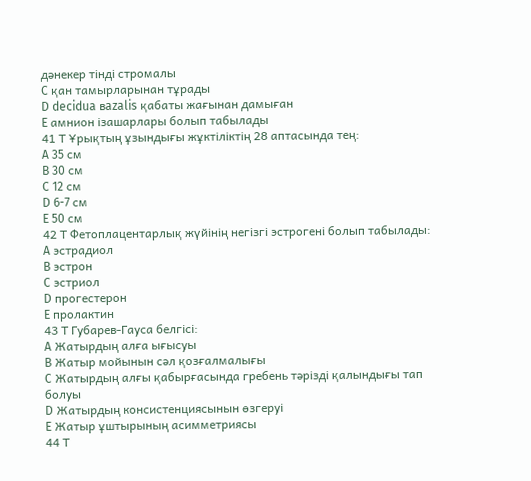дәнекер тінді стромалы
C қан тамырларынан тұрады
D decidua вazalis қабаты жағынан дамыған
E амнион ізашарлары болып табылады
41 Т Ұрықтың ұзындығы жұктіліктің 28 аптасында тең:
A 35 см
B 30 см
C 12 см
D 6-7 см
E 50 см
42 Т Фетоплацентарлық жүйінің негізгі эстрогені болып табылады:
A эстрадиол
B эстрон
C эстриол
D прогестерон
E пролактин
43 Т Губарев-Гауса белгісі:
A Жатырдың алға ығысуы
B Жатыр мойынын сәл қозғалмалығы
C Жатырдың алғы қабырғасында гребень тәрізді қалындығы тап болуы
D Жатырдың консистенциясынын өзгеруі
E Жатыр ұштырының асимметриясы
44 Т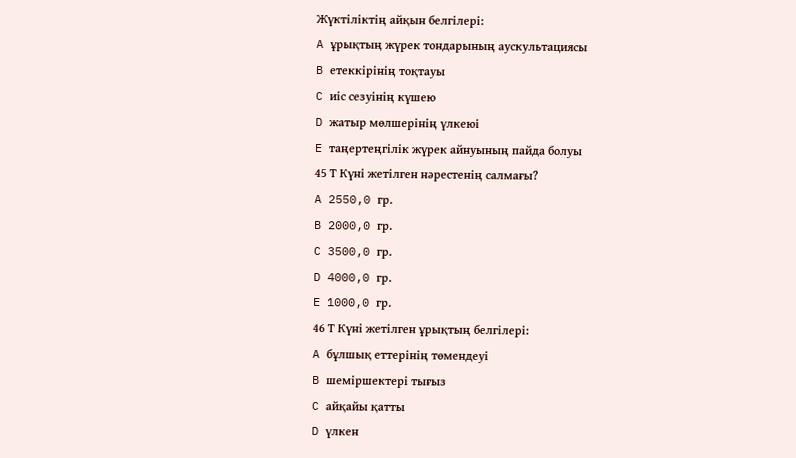Жүктіліктің айқын белгілері:
A ұрықтың жүрек тондарының аускультациясы
B етеккірінің тоқтауы
C иіс сезуінің күшею
D жатыр мөлшерінің үлкеюі
E таңертеңгілік жүрек айнуының пайда болуы
45 Т Күні жетілген нәрестенің салмағы?
A 2550,0 гр.
B 2000,0 гр.
C 3500,0 гр.
D 4000,0 гр.
E 1000,0 гр.
46 Т Күні жетілген ұрықтың белгілері:
A бұлшық еттерінің төмендеуі
B шеміршектері тығыз
C айқайы қатты
D үлкен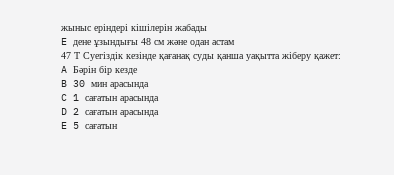жыныс еріндері кішілерін жабады
E дене ұзындығы 48 см және одан астам
47 Т Суегіздік кезінде қағанақ суды қанша уақытта жіберу қажет:
A Бәрін бір кезде
B 30 мин арасында
C 1 сағатын арасында
D 2 сағатын арасында
E 5 сағатын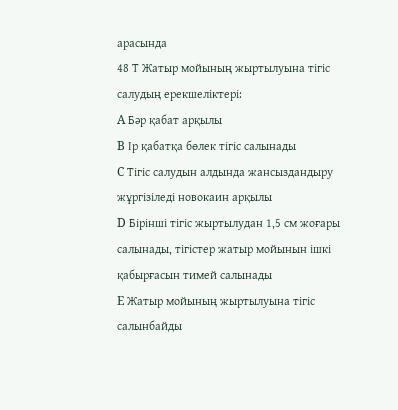арасында
48 Т Жатыр мойының жыртылуына тігіс салудың ерекшеліктері:
A Бәр қабат арқылы
B Ір қабатқа бөлек тігіс салынады
C Тігіс салудын алдында жансыздандыру жұргізіледі новокаин арқылы
D Бірінші тігіс жыртылудан 1,5 см жоғары салынады, тігістер жатыр мойынын ішкі қабырғасын тимей салынады
E Жатыр мойының жыртылуына тігіс салынбайды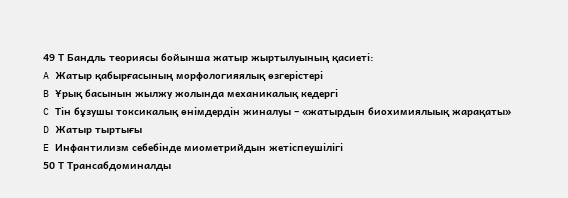49 Т Бандль теориясы бойынша жатыр жыртылуының қасиеті:
A Жатыр қабырғасының морфологияялық өзгерістері
B Ұрық басынын жылжу жолында механикалық кедергі
C Тін бұзушы токсикалық өнімдердін жиналуы – «жатырдын биохимиялыық жарақаты»
D Жатыр тыртығы
E Инфантилизм себебінде миометрийдын жетіспеушілігі
50 Т Трансабдоминалды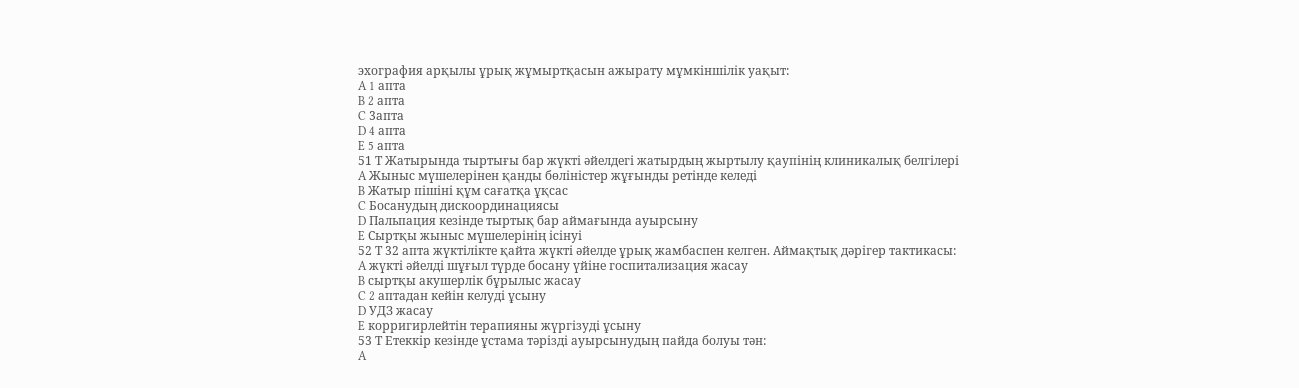эхография арқылы ұрық жұмыртқасын ажырату мұмкіншілік уақыт:
A 1 апта
B 2 апта
C 3апта
D 4 апта
E 5 апта
51 Т Жатырында тыртығы бар жүкті әйелдегі жатырдың жыртылу қаупінің клиникалық белгілері
A Жыныс мүшелерінен қанды бөліністер жұғынды ретінде келеді
B Жатыр пішіні құм сағатқа ұқсас
C Босанудың дискоординациясы
D Пальпация кезінде тыртық бар аймағында ауырсыну
E Сыртқы жыныс мүшелерінің ісінуі
52 Т 32 апта жүктілікте қайта жүкті әйелде ұрық жамбаспен келген. Аймақтық дәрігер тактикасы:
A жүкті әйелді шұғыл түрде босану үйіне госпитализация жасау
B сыртқы акушерлік бұрылыс жасау
C 2 аптадан кейін келуді ұсыну
D УДЗ жасау
E корригирлейтін терапияны жүргізуді ұсыну
53 Т Етеккір кезінде ұстама тәрізді ауырсынудың пайда болуы тән:
A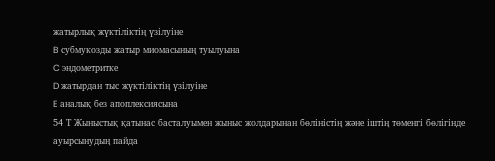жатырлық жүктіліктің үзілуіне
B субмукозды жатыр миомасының туылуына
C эндометритке
D жатырдан тыс жүктіліктің үзілуіне
E аналық без апоплексиясына
54 Т Жыныстық қатынас басталуымен жыныс жолдарынан бөліністің және іштің төменгі бөлігінде ауырсынудың пайда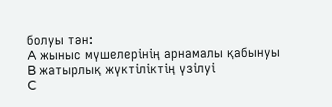болуы тән:
A жыныс мүшелерінің арнамалы қабынуы
B жатырлық жүктіліктің үзілуі
C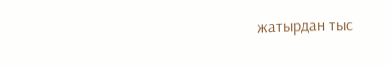жатырдан тыс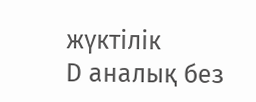жүктілік
D аналық без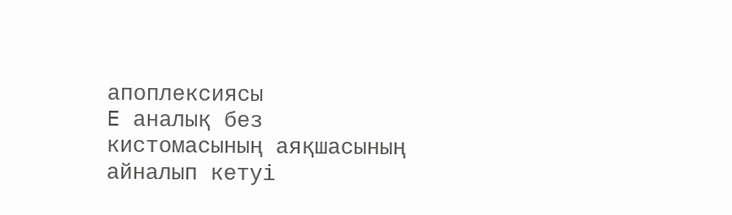апоплексиясы
E аналық без кистомасының аяқшасының айналып кетуі